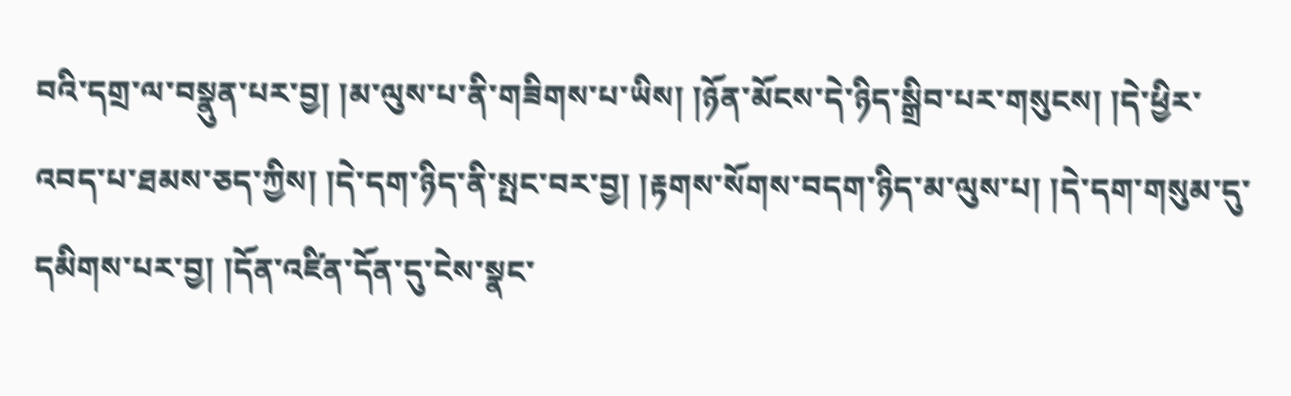བའི་དགྲ་ལ་བསྣུན་པར་བྱ། །མ་ལུས་པ་ནི་གཟིགས་པ་ཡིས། །ཉོན་མོངས་དེ་ཉིད་སྒྲིབ་པར་གསུངས། །དེ་ཕྱིར་འབད་པ་ཐམས་ཅད་ཀྱིས། །དེ་དག་ཉིད་ནི་སྤང་བར་བྱ། །རྟགས་སོགས་བདག་ཉིད་མ་ལུས་པ། །དེ་དག་གསུམ་དུ་དམིགས་པར་བྱ། །དོན་འཛིན་དོན་དུ་ངེས་སྣང་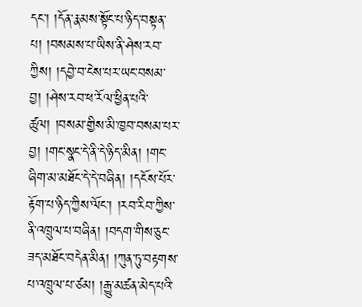དང་། །དོན་རྣམས་སྟོང་པ་ཉིད་བསྟན་པ། །བསམས་པ་ཡིས་ནི་ཤེས་རབ་ཀྱིས། །དབྱེ་བ་ངེས་པར་ཡང་བསམ་བྱ། །ཤེས་རབ་ཕ་རོལ་ཕྱིན་པའི་ཚུལ། །བསམ་གྱིས་མི་ཁྱབ་བསམ་པར་བྱ། །གང་སྣང་དེ་ནི་དེ་ཉིད་མིན། །གང་ཞིག་མ་མཐོང་དེ་དེ་བཞིན། །དངོས་པོར་རྟོག་པ་ཉིད་ཀྱིས་ལོང་། །རབ་རིབ་ཀྱིས་ནི་འཁྲུལ་པ་བཞིན། །བདག་གིས་ཅུང་ཟད་མཐོང་བདེན་མིན། །ཀུན་ཏུ་བརྟགས་པ་འཁྲུལ་པ་ཙམ། །རྒྱུ་མཚན་མེད་པའི་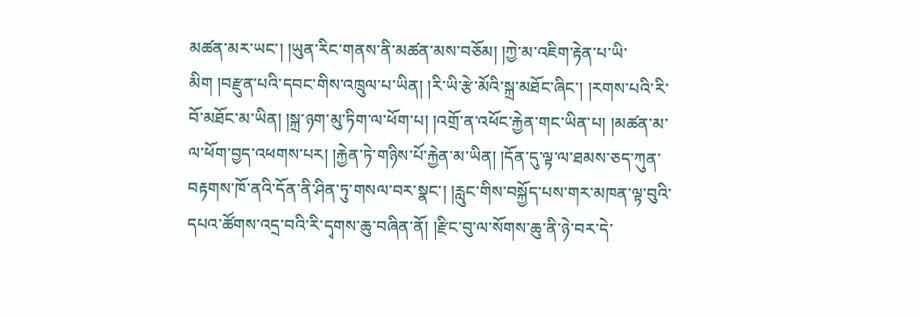མཚན་མར་ཡང་། །ཡུན་རིང་གནས་ནི་མཚན་མས་བཅོམ། །ཀྱེ་མ་འཇིག་རྟེན་པ་ཡི་མིག །བརྫུན་པའི་དབང་གིས་འཁྲུལ་པ་ཡིན། །རི་ཡི་རྩེ་མོའི་སྐྲ་མཐོང་ཞིང་། །རགས་པའི་རི་བོ་མཐོང་མ་ཡིན། །སྐྲ་ཉག་མུ་ཏིག་ལ་ཕོག་པ། །འགྲོ་ན་འཕོང་རྐྱེན་གང་ཡིན་པ། །མཚན་མ་ལ་ཕོག་བྱད་འཕགས་པར། །རྐྱེན་ཏེ་གཉིས་པོ་རྐྱེན་མ་ཡིན། །དོན་དུ་ལྟ་ལ་ཐམས་ཅད་ཀུན་བརྟགས་ཁོ་ནའི་དོན་ནི་ཤིན་ཏུ་གསལ་བར་སྣང་། །རླུང་གིས་བསྐྱོད་པས་གར་མཁན་ལྟ་བུའི་དཔའ་ཚོགས་འདྲ་བའི་རི་དྭགས་ཆུ་བཞིན་ནོ། །རྫིང་བུ་ལ་སོགས་ཆུ་ནི་ཉེ་བར་དེ་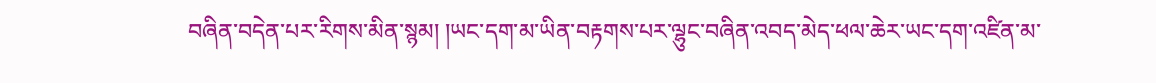བཞིན་བདེན་པར་རིགས་མིན་སྙམ། །ཡང་དག་མ་ཡིན་བརྟགས་པར་ལྷུང་བཞིན་འབད་མེད་ཕལ་ཆེར་ཡང་དག་འཛིན་མ་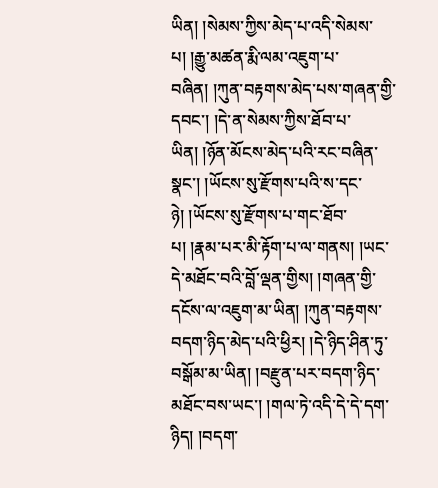ཡིན། །སེམས་ཀྱིས་མེད་པ་འདི་སེམས་པ། །རྒྱུ་མཚན་རྨི་ལམ་འཇུག་པ་བཞིན། །ཀུན་བརྟགས་མེད་པས་གཞན་གྱི་དབང་། །དེ་ན་སེམས་ཀྱིས་ཐོབ་པ་ཡིན། །ཉོན་མོངས་མེད་པའི་རང་བཞིན་སྣང་། །ཡོངས་སུ་རྫོགས་པའི་ས་དང་ཉེ། །ཡོངས་སུ་རྫོགས་པ་གང་ཐོབ་པ། །རྣམ་པར་མི་རྟོག་པ་ལ་གནས། །ཡང་དེ་མཐོང་བའི་བློ་ལྡན་གྱིས། །གཞན་གྱི་དངོས་ལ་འཇུག་མ་ཡིན། །ཀུན་བརྟགས་བདག་ཉིད་མེད་པའི་ཕྱིར། །དེ་ཉིད་ཤིན་ཏུ་བསྒོམ་མ་ཡིན། །བརྫུན་པར་བདག་ཉིད་མཐོང་བས་ཡང་། །གལ་ཏེ་འདི་དེ་དེ་དག་ཉིད། །བདག་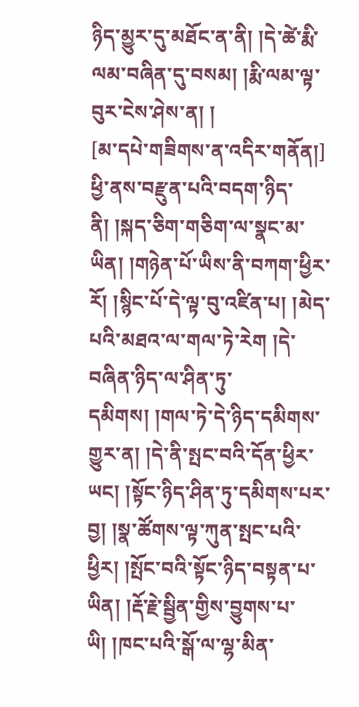ཉིད་མྱུར་དུ་མཐོང་ན་ནི། །དེ་ཚེ་རྨི་ལམ་བཞིན་དུ་བསམ། །རྨི་ལམ་ལྟ་བུར་ངེས་ཤེས་ན། །
[མ་དཔེ་གཟིགས་ན་འདིར་གནོན།]
ཕྱི་ནས་བརྫུན་པའི་བདག་ཉིད་ནི། །སྐད་ཅིག་གཅིག་ལ་སྣང་མ་ཡིན། །གཉེན་པོ་ཡིས་ནི་བཀག་ཕྱིར་རོ། །སྙིང་པོ་དེ་ལྟ་བུ་འཛིན་པ། །མེད་པའི་མཐའ་ལ་གལ་ཏེ་རེག །དེ་བཞིན་ཉིད་ལ་ཤིན་ཏུ་དམིགས། །གལ་ཏེ་དེ་ཉིད་དམིགས་གྱུར་ན། །དེ་ནི་སྤང་བའི་དོན་ཕྱིར་ཡང། །སྟོང་ཉིད་ཤིན་ཏུ་དམིགས་པར་བྱ། །སྣ་ཚོགས་ལྟ་ཀུན་སྤང་པའི་ཕྱིར། །སྤོང་བའི་སྟོང་ཉིད་བསྟན་པ་ཡིན། །རྡོ་རྗེ་སྦྱིན་གྱིས་བྱུགས་པ་ཡི། །ཁང་པའི་སྒོ་ལ་ལྷ་མིན་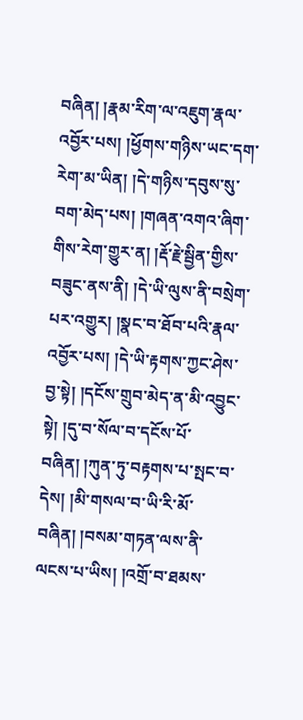བཞིན། །རྣམ་རིག་ལ་འཇུག་རྣལ་འབྱོར་པས། །ཕྱོགས་གཉིས་ཡང་དག་རེག་མ་ཡིན། །དེ་གཉིས་དབུས་སུ་བག་མེད་པས། །གཞན་འགའ་ཞིག་གིས་རེག་གྱུར་ན། །རྡོ་རྗེ་སྦྱིན་གྱིས་བཟུང་ནས་ནི། །དེ་ཡི་ལུས་ནི་བསྲེག་པར་འགྱུར། །སྣང་བ་ཐོབ་པའི་རྣལ་འབྱོར་པས། །དེ་ཡི་རྟགས་ཀྱང་ཤེས་བྱ་སྟེ། །དངོས་གྲུབ་མེད་ན་མི་འབྱུང་སྟེ། །དུ་བ་སོལ་བ་དངོས་པོ་བཞིན། །ཀུན་ཏུ་བརྟགས་པ་སྤང་བ་དེས། །མི་གསལ་བ་ཡི་རི་མོ་བཞིན། །བསམ་གཏན་ལས་ནི་ལངས་པ་ཡིས། །འགྲོ་བ་ཐམས་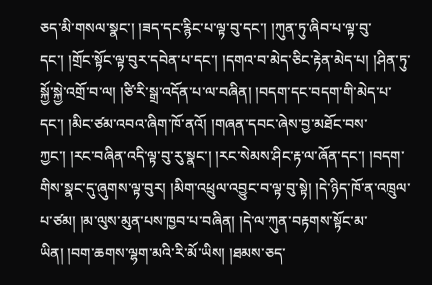ཅད་མི་གསལ་སྣང་། །ཟད་དང་རྙིང་པ་ལྟ་བུ་དང་། །ཀུན་ཏུ་ཞིབ་པ་ལྟ་བུ་དང་། །གྲོང་སྟོང་ལྟ་བུར་དབེན་པ་དང་། །དགའ་བ་མེད་ཅིང་རྟེན་མེད་པ། །ཤིན་ཏུ་སྐྱོ་སྐྱེ་འགྲོ་བ་ལ། །ཙི་རི་སྒྲ་འདོན་པ་ལ་བཞིན། །བདག་དང་བདག་གི་མེད་པ་དང་། །མིང་ཙམ་འབའ་ཞིག་ཁོ་ནའོ། །གཞན་དབང་ཞེས་བྱ་མཐོང་བས་ཀྱང་། །རང་བཞིན་འདི་ལྟ་བུ་རུ་སྣང་། །རང་སེམས་ཤིང་རྟ་ལ་ཞོན་དང་། །བདག་གིས་སྣང་དུ་ཞུགས་ལྟ་བུར། །མིག་འཕྲུལ་འབྱུང་བ་ལྟ་བུ་སྟེ། །དེ་ཉིད་ཁོ་ན་འཁྲུལ་པ་ཙམ། །མ་ལུས་མུན་པས་ཁྱབ་པ་བཞིན། །དེ་ལ་ཀུན་བརྟགས་སྟོང་མ་ཡིན། །བག་ཆགས་ལྷག་མའི་རི་མོ་ཡིས། །ཐམས་ཅད་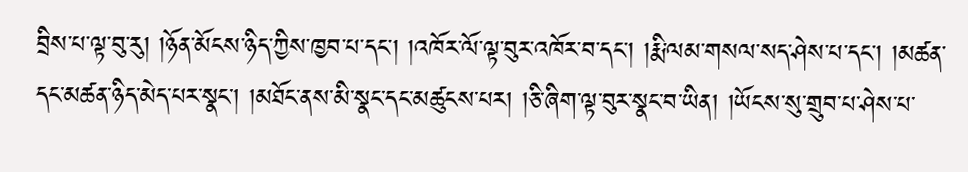བྲིས་པ་ལྟ་བུ་རུ། །ཉོན་མོངས་ཉིད་ཀྱིས་ཁྱབ་པ་དང་། །འཁོར་ལོ་ལྟ་བུར་འཁོར་བ་དང་། །རྨི་ལམ་གསལ་སད་ཤེས་པ་དང་། །མཚན་དང་མཚན་ཉིད་མེད་པར་སྣང་། །མཐོང་ནས་མི་སྣང་དང་མཚུངས་པར། །ཅི་ཞིག་ལྟ་བུར་སྣང་བ་ཡིན། །ཡོངས་སུ་གྲུབ་པ་ཤེས་པ་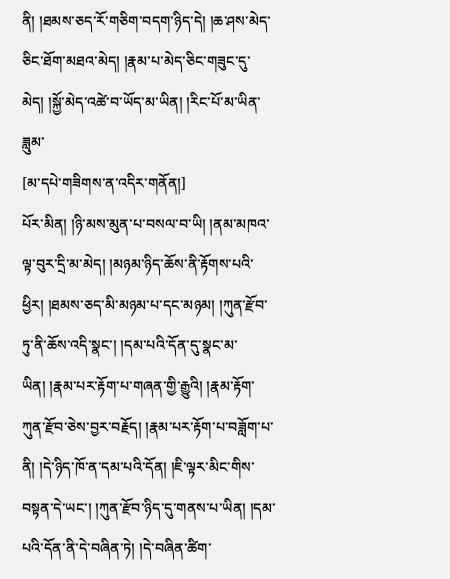ནི། །ཐམས་ཅད་རོ་གཅིག་བདག་ཉིད་དེ། །ཆ་ཤས་མེད་ཅིང་ཐོག་མཐའ་མེད། །རྣམ་པ་མེད་ཅིང་གཟུང་དུ་མེད། །སྐྱོ་མེད་འཚེ་བ་ཡོད་མ་ཡིན། །རིང་པོ་མ་ཡིན་ཟླུམ་
[མ་དཔེ་གཟིགས་ན་འདིར་གནོན།]
པོར་མིན། །ཉི་མས་མུན་པ་བསལ་བ་ཡི། །ནམ་མཁའ་ལྟ་བུར་དྲི་མ་མེད། །མཉམ་ཉིད་ཆོས་ནི་རྟོགས་པའི་ཕྱིར། །ཐམས་ཅད་མི་མཉམ་པ་དང་མཉམ། །ཀུན་རྫོབ་ཏུ་ནི་ཆོས་འདི་སྣང་། །དམ་པའི་དོན་དུ་སྣང་མ་ཡིན། །རྣམ་པར་རྟོག་པ་གཞན་གྱི་རྒྱུའི། །རྣམ་རྟོག་ཀུན་རྫོབ་ཅེས་བྱར་བརྗོད། །རྣམ་པར་རྟོག་པ་བཟློག་པ་ནི། །དེ་ཉིད་ཁོ་ན་དམ་པའི་དོན། །ཇི་ལྟར་མིང་གིས་བསྟན་དེ་ཡང་། །ཀུན་རྫོབ་ཉིད་དུ་གནས་པ་ཡིན། །དམ་པའི་དོན་ནི་དེ་བཞིན་ཏེ། །དེ་བཞིན་ཚིག་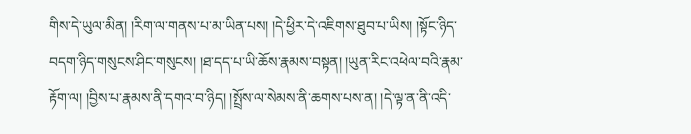གིས་དེ་ཡུལ་མིན། །རིག་ལ་གནས་པ་མ་ཡིན་པས། །དེ་ཕྱིར་དེ་འཇིགས་ཐུབ་པ་ཡིས། །སྟོང་ཉིད་བདག་ཉིད་གསུངས་ཤིང་གསུངས། །ཐ་དད་པ་ཡི་ཆོས་རྣམས་བསྟན། །ཡུན་རིང་འཕེལ་བའི་རྣམ་རྟོག་ལ། །བྱིས་པ་རྣམས་ནི་དགའ་བ་ཉིད། །སྤྲོས་ལ་སེམས་ནི་ཆགས་པས་ན། །དེ་ལྟ་ན་ནི་འདི་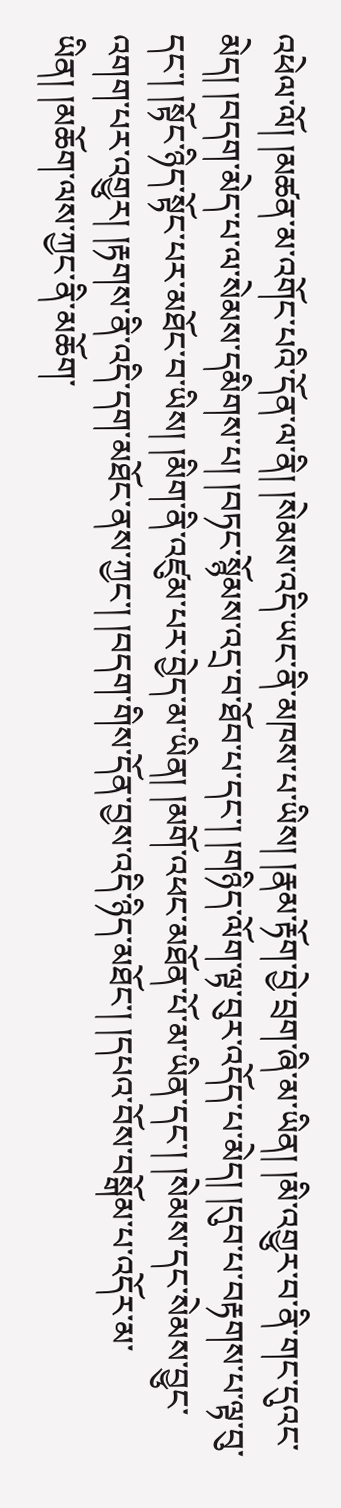འཕེལ་ལོ། །མཚན་མ་འགོང་པའི་དོན་ལ་ནི། །སེམས་འདི་ཡང་ནི་མཁས་པ་ཡིས། །རྣམ་རྟོག་བྱེ་བྲག་ཞི་མ་ཡིན། །མི་འགྱུར་བ་ནི་གང་དུའང་མེད། །བདག་མེད་པ་ལ་སེམས་དམིགས་པ། །བཏང་སྙོམས་འདྲ་བ་ཐོབ་པ་དང་། །གཉིད་ལོག་ལྟ་བུར་འདོད་པ་མེད། །དུབ་པ་བརྟགས་པ་ལྟ་བུ་དང་། །སྟོང་ཉིད་སྟོང་པར་མཐོང་བ་ཡིས། །མིག་ནི་འཛུམ་པར་བྱེད་མ་ཡིན། །མགོ་འཕང་མཐོན་པོ་མ་ཡིན་དང་། །སེམས་དང་སེམས་བྱུང་འགག་པར་འགྱུར། །རྟགས་ནི་འདི་དག་མཐོང་ནས་ཀྱང་། །བདག་གིས་དོན་བྱས་འདི་ཉིད་མཐོང་། །དཔའ་བོས་བསྒོམ་པ་འདོར་མ་ཡིན། །མཆོག་ལས་ཀྱང་ནི་མཆོག་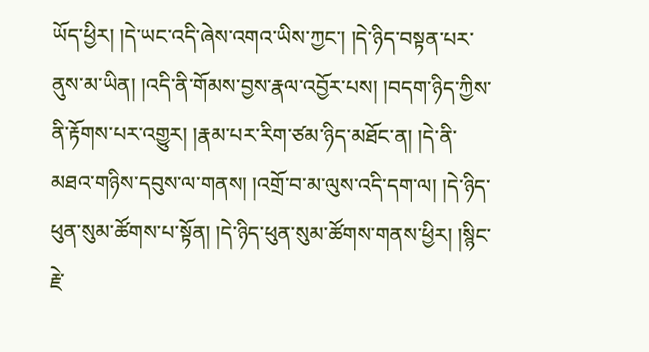ཡོད་ཕྱིར། །དེ་ཡང་འདི་ཞེས་འགའ་ཡིས་ཀྱང་། །དེ་ཉིད་བསྟན་པར་ནུས་མ་ཡིན། །འདི་ནི་གོམས་བྱས་རྣལ་འབྱོར་པས། །བདག་ཉིད་ཀྱིས་ནི་རྟོགས་པར་འགྱུར། །རྣམ་པར་རིག་ཙམ་ཉིད་མཐོང་ན། །དེ་ནི་མཐའ་གཉིས་དབུས་ལ་གནས། །འགྲོ་བ་མ་ལུས་འདི་དག་ལ། །དེ་ཉིད་ཕུན་སུམ་ཚོགས་པ་སྟོན། །དེ་ཉིད་ཕུན་སུམ་ཚོགས་གནས་ཕྱིར། །སྙིང་རྗེ་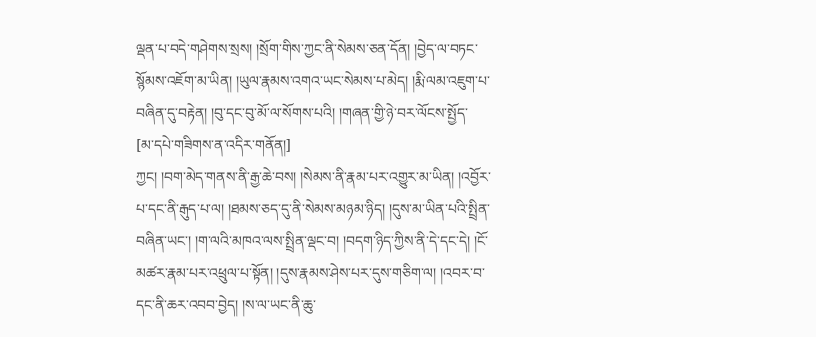ལྡན་པ་བདེ་གཤེགས་སྲས། །སྲོག་གིས་ཀྱང་ནི་སེམས་ཅན་དོན། །བྱེད་ལ་བཏང་སྙོམས་འཇོག་མ་ཡིན། །ཡུལ་རྣམས་འགའ་ཡང་སེམས་པ་མེད། །རྨི་ལམ་འཇུག་པ་བཞིན་དུ་བརྟེན། །བུ་དང་བུ་མོ་ལ་སོགས་པའི། །གཞན་གྱི་ཉེ་བར་ལོངས་སྤྱོད་
[མ་དཔེ་གཟིགས་ན་འདིར་གནོན།]
ཀྱང། །བག་མེད་གནས་ནི་རྒྱ་ཆེ་བས། །སེམས་ནི་རྣམ་པར་འགྱུར་མ་ཡིན། །འབྱོར་པ་དང་ནི་རྒུད་པ་ལ། །ཐམས་ཅད་དུ་ནི་སེམས་མཉམ་ཉིད། །དུས་མ་ཡིན་པའི་སྤྲིན་བཞིན་ཡང་། །ག་ལའི་མཁའ་ལས་སྤྲིན་ལྡང་བ། །བདག་ཉིད་ཀྱིས་ནི་དེ་དང་དེ། །ངོ་མཚར་རྣམ་པར་འཕྲུལ་པ་སྟོན། །དུས་རྣམས་ཤེས་པར་དུས་གཅིག་ལ། །འབར་བ་དང་ནི་ཆར་འབབ་བྱེད། །ས་ལ་ཡང་ནི་ཆུ་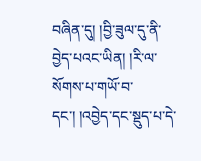བཞིན་དུ། །བྱི་ཟུལ་དུ་ནི་བྱེད་པའང་ཡིན། །རི་ལ་སོགས་པ་གཡོ་བ་དང་། །འབྱེད་དང་སྡུད་པ་དེ་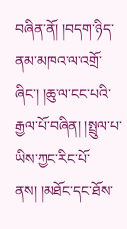བཞིན་ནོ། །བདག་ཉིད་ནམ་མཁའ་ལ་འགྲོ་ཞིང་། །ཆུ་ལ་ངང་པའི་རྒྱལ་པོ་བཞིན། །སྤྲུལ་པ་ཡིས་ཀྱང་རིང་པོ་ནས། །མཐོང་དང་ཐོས་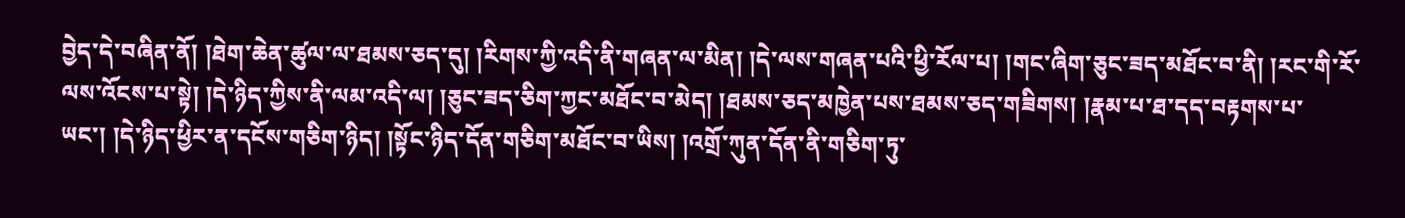བྱེད་དེ་བཞིན་ནོ། །ཐེག་ཆེན་ཚུལ་ལ་ཐམས་ཅད་དུ། །རིགས་ཀྱི་འདི་ནི་གཞན་ལ་མིན། །དེ་ལས་གཞན་པའི་ཕྱི་རོལ་པ། །གང་ཞིག་ཅུང་ཟད་མཐོང་བ་ནི། །རང་གི་རོ་ལས་འོངས་པ་སྟེ། །དེ་ཉིད་ཀྱིས་ནི་ལམ་འདི་ལ། །ཅུང་ཟད་ཅིག་ཀྱང་མཐོང་བ་མེད། །ཐམས་ཅད་མཁྱེན་པས་ཐམས་ཅད་གཟིགས། །རྣམ་པ་ཐ་དད་བརྟགས་པ་ཡང་། །དེ་ཉིད་ཕྱིར་ན་དངོས་གཅིག་ཉིད། །སྟོང་ཉིད་དོན་གཅིག་མཐོང་བ་ཡིས། །འགྲོ་ཀུན་དོན་ནི་གཅིག་ཏུ་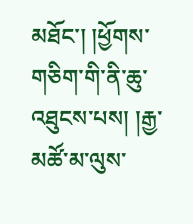མཐོང་། །ཕྱོགས་གཅིག་གི་ནི་ཆུ་འཐུངས་པས། །རྒྱ་མཚོ་མ་ལུས་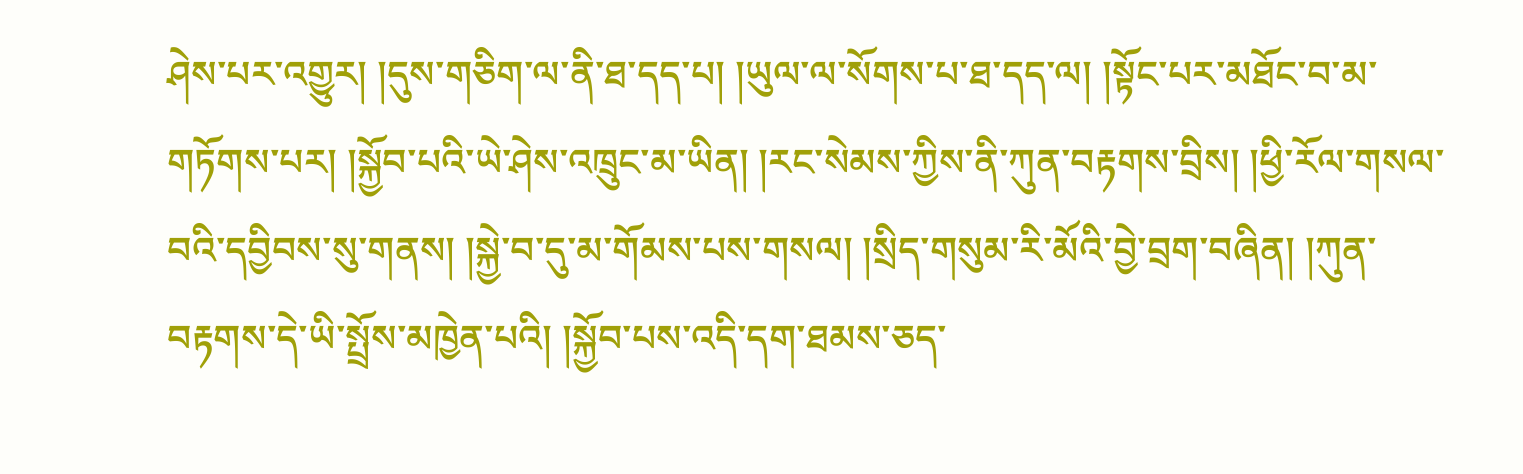ཤེས་པར་འགྱུར། །དུས་གཅིག་ལ་ནི་ཐ་དད་པ། །ཡུལ་ལ་སོགས་པ་ཐ་དད་ལ། །སྟོང་པར་མཐོང་བ་མ་གཏོགས་པར། །སྐྱོབ་པའི་ཡེ་ཤེས་འཁྲུང་མ་ཡིན། །རང་སེམས་ཀྱིས་ནི་ཀུན་བརྟགས་བྲིས། །ཕྱི་རོལ་གསལ་བའི་དབྱིབས་སུ་གནས། །སྐྱེ་བ་དུ་མ་གོམས་པས་གསལ། །སྲིད་གསུམ་རི་མོའི་བྱེ་བྲག་བཞིན། །ཀུན་བརྟགས་དེ་ཡི་སྤྲོས་མཁྱེན་པའི། །སྐྱོབ་པས་འདི་དག་ཐམས་ཅད་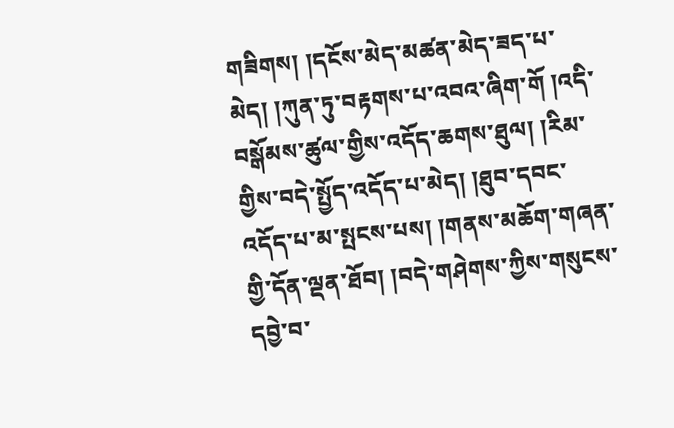གཟིགས། །དངོས་མེད་མཚན་མེད་ཟད་པ་མེད། །ཀུན་ཏུ་བརྟགས་པ་འབའ་ཞིག་གོ །འདི་བསྒོམས་ཚུལ་གྱིས་འདོད་ཆགས་ཐུལ། །རིམ་གྱིས་བདེ་སྤྱོད་འདོད་པ་མེད། །ཐུབ་དབང་འདོད་པ་མ་སྤངས་པས། །གནས་མཆོག་གཞན་གྱི་དོན་ལྡན་ཐོབ། །བདེ་གཤེགས་ཀྱིས་གསུངས་དབྱེ་བ་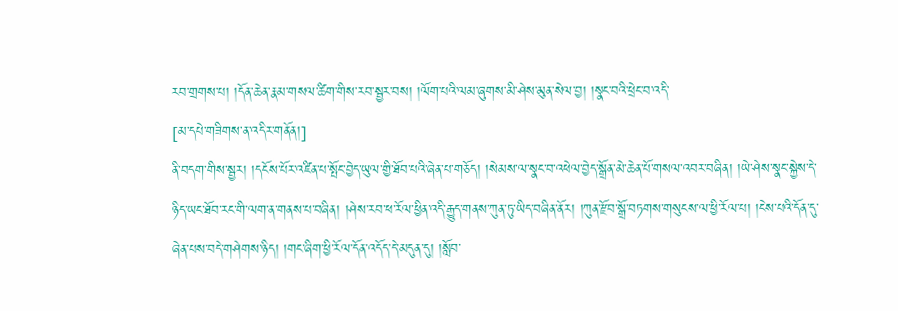རབ་གྲགས་པ། །དོན་ཆེན་རྣམ་གསལ་ཚིག་གིས་རབ་སྦྱར་བས། །ལོག་པའི་ལམ་ཞུགས་མི་ཤེས་མུན་སེལ་བྱ། །སྣང་བའི་ཕྲེང་བ་འདི་
[མ་དཔེ་གཟིགས་ན་འདིར་གནོན།]
ནི་བདག་གིས་སྦྱར། །དངོས་པོར་འཛིན་པ་སྤོང་བྱེད་ཡུལ་གྱི་ཐོབ་པའི་ཞེན་པ་གཅོད། །སེམས་ལ་སྣང་བ་འཕེལ་བྱེད་སྒྲོན་མེ་ཆེན་པོ་གསལ་འབར་བཞིན། །ཡེ་ཤེས་སྣང་སྐྱེས་དེ་ཉིད་ཡང་ཐོབ་རང་གི་ལག་ན་གནས་པ་བཞིན། །ཤེས་རབ་ཕ་རོལ་ཕྱིན་འདི་རྒྱུད་གནས་ཀུན་ཏུ་ཡིད་བཞིན་ནོར། །ཀུན་རྫོབ་སྒྲོ་བཏགས་གསུངས་ལ་ཕྱི་རོལ་པ། །ངེས་པའི་དོན་དུ་ཞེན་པས་བདེ་གཤེགས་ཉིད། །གང་ཞིག་ཕྱི་རོལ་དོན་འདོད་དེ་མདུན་དུ། །སློབ་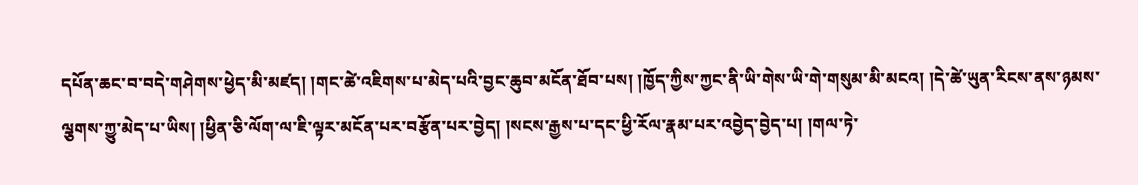དཔོན་ཆང་བ་བདེ་གཤེགས་ཕྱེད་མི་མཛད། །གང་ཚེ་འཇིགས་པ་མེད་པའི་བྱང་ཆུབ་མངོན་ཐོབ་པས། །ཁྱོད་ཀྱིས་ཀྱང་ནི་ཡི་གེས་ཡི་གེ་གསུམ་མི་མངའ། །དེ་ཚེ་ཡུན་རིངས་ནས་ཉམས་ལྕགས་ཀྱུ་མེད་པ་ཡིས། །ཕྱིན་ཅི་ལོག་ལ་ཇི་ལྟར་མངོན་པར་བརྩོན་པར་བྱེད། །སངས་རྒྱས་པ་དང་ཕྱི་རོལ་རྣམ་པར་འབྱེད་བྱེད་པ། །གལ་ཏེ་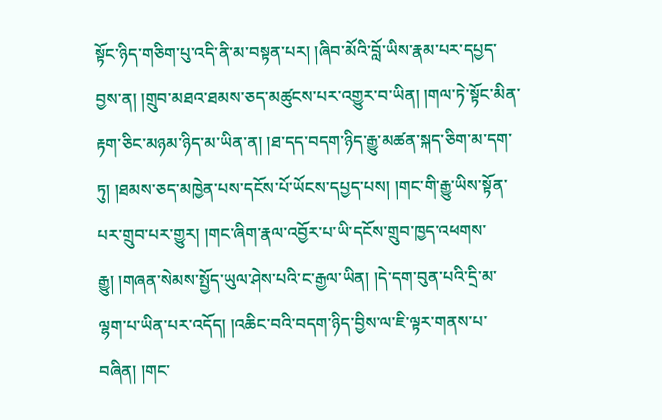སྟོང་ཉིད་གཅིག་པུ་འདི་ནི་མ་བསྟན་པར། །ཞིབ་མོའི་བློ་ཡིས་རྣམ་པར་དཔྱད་བྱས་ན། །གྲུབ་མཐའ་ཐམས་ཅད་མཚུངས་པར་འགྱུར་བ་ཡིན། །གལ་ཏེ་སྟོང་མིན་རྟག་ཅིང་མཉམ་ཉིད་མ་ཡིན་ན། །ཐ་དད་བདག་ཉིད་རྒྱུ་མཚན་སྐད་ཅིག་མ་དག་ཏུ། །ཐམས་ཅད་མཁྱེན་པས་དངོས་པོ་ཡོངས་དཔྱད་པས། །གང་གི་རྒྱུ་ཡིས་སྟོན་པར་གྲུབ་པར་གྱུར། །གང་ཞིག་རྣལ་འབྱོར་པ་ཡི་དངོས་གྲུབ་ཁྱད་འཕགས་རྒྱུ། །གཞན་སེམས་སྤྱོད་ཡུལ་ཤེས་པའི་ང་རྒྱལ་ཡིན། །དེ་དག་བུན་པའི་དྲི་མ་ལྷག་པ་ཡིན་པར་འདོད། །འཆིང་བའི་བདག་ཉིད་བྱིས་ལ་ཇི་ལྟར་གནས་པ་བཞིན། །གང་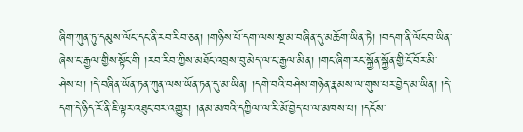ཞིག་ཀུན་ཏུ་དམུས་ལོང་དང་ནི་རབ་རིབ་ཅན། །གཉིས་པོ་དག་ལས་སྔ་མ་བཞིན་དུ་མཆོག་ཡིན་ཏེ། །བདག་ནི་ལོང་བ་ཡིན་ཞེས་ང་རྒྱལ་གྱིས་སྟོང་གི །རབ་རིབ་ཀྱིས་མཐོང་འབྲས་བུ་མེད་ལ་ང་རྒྱལ་མིན། །གང་ཞིག་རང་སྐྱོན་སྐྱོན་གྱི་ངོ་བོར་མི་ཤེས་པ། །དེ་བཞིན་ཡོན་ཏན་ཀུན་ལས་ཡོན་ཏན་དུ་མ་ཡིན། །དགེ་བའི་བཤེས་གཉེན་རྣམས་ལ་གུས་པར་བྱེད་མ་ཡིན། །དེ་དག་དེ་ཉིད་རོ་ནི་ཇི་ལྟར་འཐུང་བར་འགྱུར། །ནམ་མཁའི་དཀྱིལ་ལ་རི་མོ་བྱེད་པ་ལ་མཁས་པ། །དངོས་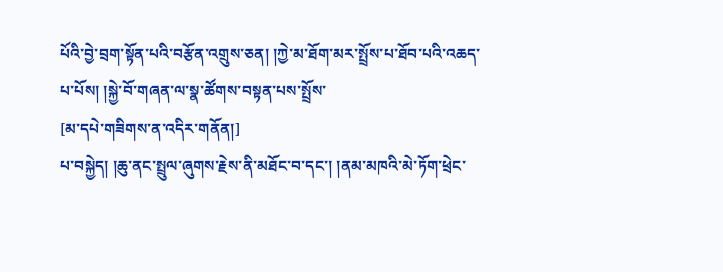པོའི་བྱེ་བྲག་སྟོན་པའི་བརྩོན་འགྲུས་ཅན། །ཀྱེ་མ་ཐོག་མར་སྤྲོས་པ་ཐོབ་པའི་འཆད་པ་པོས། །སྐྱེ་བོ་གཞན་ལ་སྣ་ཚོགས་བསྟན་པས་སྤྲོས་
[མ་དཔེ་གཟིགས་ན་འདིར་གནོན།]
པ་བསྐྱེད། །ཆུ་ནང་སྤྲུལ་ཞུགས་རྗེས་ནི་མཐོང་བ་དང་། །ནམ་མཁའི་མེ་ཏོག་ཕྲེང་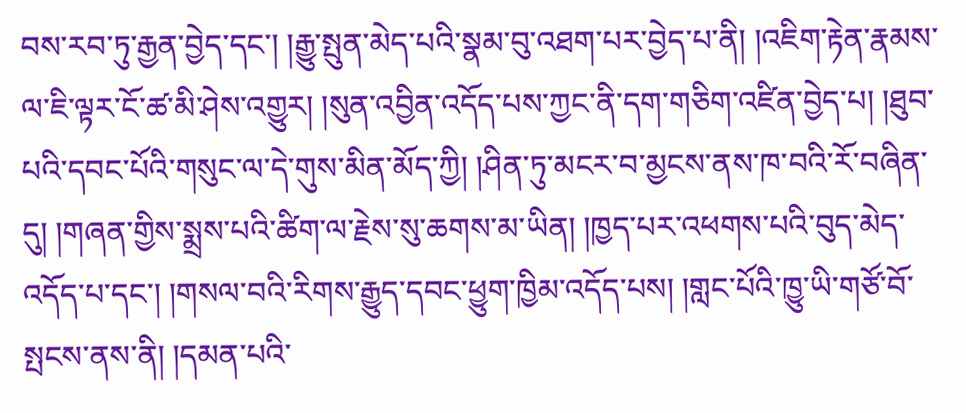བས་རབ་ཏུ་རྒྱན་བྱེད་དང་། །རྒྱུ་སྤུན་མེད་པའི་སྣམ་བུ་འཐག་པར་བྱེད་པ་ནི། །འཇིག་རྟེན་རྣམས་ལ་ཇི་ལྟར་ངོ་ཚ་མི་ཤེས་འགྱུར། །སུན་འབྱིན་འདོད་པས་ཀྱང་ནི་དག་གཅིག་འཛིན་བྱེད་པ། །ཐུབ་པའི་དབང་པོའི་གསུང་ལ་དེ་གུས་མིན་མོད་ཀྱི། །ཤིན་ཏུ་མངར་བ་མྱངས་ནས་ཁ་བའི་རོ་བཞིན་དུ། །གཞན་གྱིས་སྨྲས་པའི་ཚིག་ལ་རྗེས་སུ་ཆགས་མ་ཡིན། །ཁྱད་པར་འཕགས་པའི་བུད་མེད་འདོད་པ་དང་། །གསལ་བའི་རིགས་རྒྱུད་དབང་ཕྱུག་ཁྱིམ་འདོད་པས། །གླང་པོའི་ཁྱུ་ཡི་གཙོ་བོ་སྤངས་ནས་ནི། །དམན་པའི་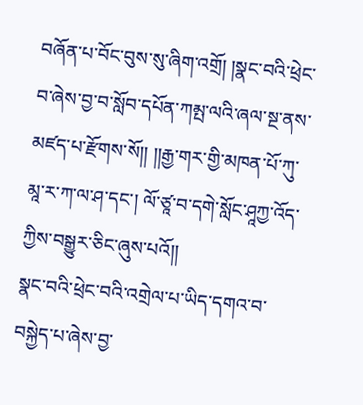བཞོན་པ་བོང་བུས་སུ་ཞིག་འགྲོ། །སྣང་བའི་ཕྲེང་བ་ཞེས་བྱ་བ་སློབ་དཔོན་ཀམྤ་ལའི་ཞལ་སྔ་ནས་མཛད་པ་རྫོགས་སོ།། །།རྒྱ་གར་གྱི་མཁན་པོ་ཀུ་མཱ་ར་ཀ་ལ་ཤ་དང་། ལོ་ཙཱ་བ་དགེ་སློང་ཤཱཀྱ་འོད་ཀྱིས་བསྒྱུར་ཅིང་ཞུས་པའོ།།
སྣང་བའི་ཕྲེང་བའི་འགྲེལ་པ་ཡིད་དགའ་བ་བསྐྱེད་པ་ཞེས་བྱ་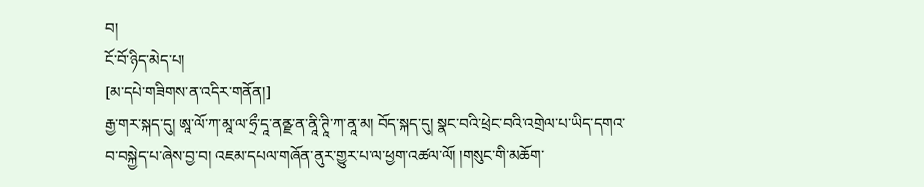བ།
ངོ་བོ་ཉིད་མེད་པ།
[མ་དཔེ་གཟིགས་ན་འདིར་གནོན།]
རྒྱ་གར་སྐད་དུ། ཨཱ་ལོ་ཀ་མཱ་ལ་ཧྲྀ་དཱ་ནནྫ་ན་ནཱི་ཊཱི་ཀ་ནཱ་མ། བོད་སྐད་དུ། སྣང་བའི་ཕྲེང་བའི་འགྲེལ་པ་ཡིད་དགའ་བ་བསྐྱེད་པ་ཞེས་བྱ་བ། འཇམ་དཔལ་གཞོན་ནུར་གྱུར་པ་ལ་ཕྱག་འཚལ་ལོ། །གསུང་གི་མཆོག་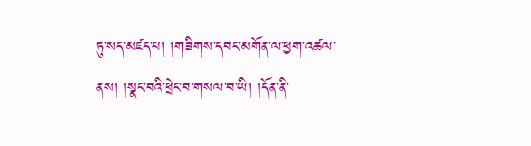ཏུ་སད་མཛད་པ། །གཟིགས་དབང་མགོན་ལ་ཕྱག་འཚལ་ནས། །སྣང་བའི་ཕྲེང་བ་གསལ་བ་ཡི། །དོན་ནི་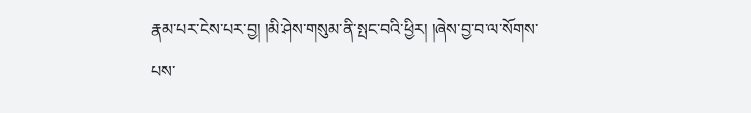རྣམ་པར་ངེས་པར་བྱ། །མི་ཤེས་གསུམ་ནི་སྤང་བའི་ཕྱིར། །ཞེས་བྱ་བ་ལ་སོགས་པས་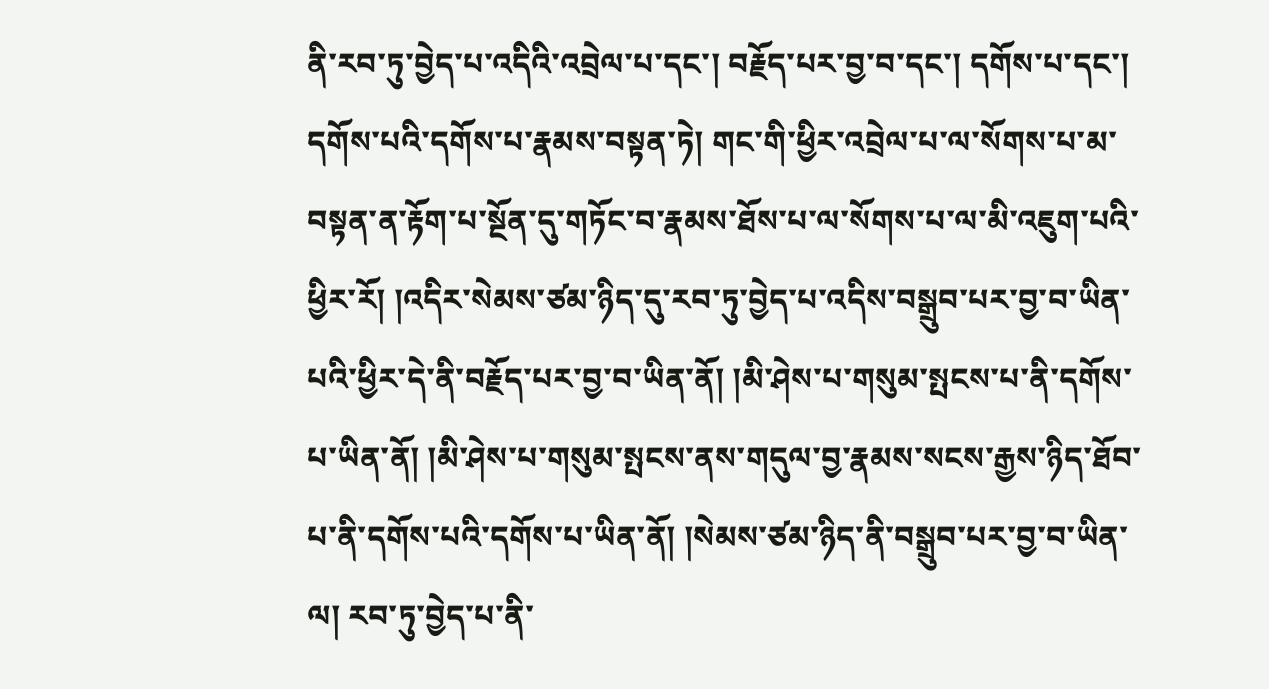ནི་རབ་ཏུ་བྱེད་པ་འདིའི་འབྲེལ་པ་དང་། བརྗོད་པར་བྱ་བ་དང་། དགོས་པ་དང་། དགོས་པའི་དགོས་པ་རྣམས་བསྟན་ཏེ། གང་གི་ཕྱིར་འབྲེལ་པ་ལ་སོགས་པ་མ་བསྟན་ན་རྟོག་པ་སྔོན་དུ་གཏོང་བ་རྣམས་ཐོས་པ་ལ་སོགས་པ་ལ་མི་འཇུག་པའི་ཕྱིར་རོ། །འདིར་སེམས་ཙམ་ཉིད་དུ་རབ་ཏུ་བྱེད་པ་འདིས་བསྒྲུབ་པར་བྱ་བ་ཡིན་པའི་ཕྱིར་དེ་ནི་བརྗོད་པར་བྱ་བ་ཡིན་ནོ། །མི་ཤེས་པ་གསུམ་སྤངས་པ་ནི་དགོས་པ་ཡིན་ནོ། །མི་ཤེས་པ་གསུམ་སྤངས་ནས་གདུལ་བྱ་རྣམས་སངས་རྒྱས་ཉིད་ཐོབ་པ་ནི་དགོས་པའི་དགོས་པ་ཡིན་ནོ། །སེམས་ཙམ་ཉིད་ནི་བསྒྲུབ་པར་བྱ་བ་ཡིན་ལ། རབ་ཏུ་བྱེད་པ་ནི་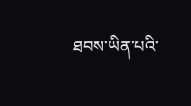ཐབས་ཡིན་པའི་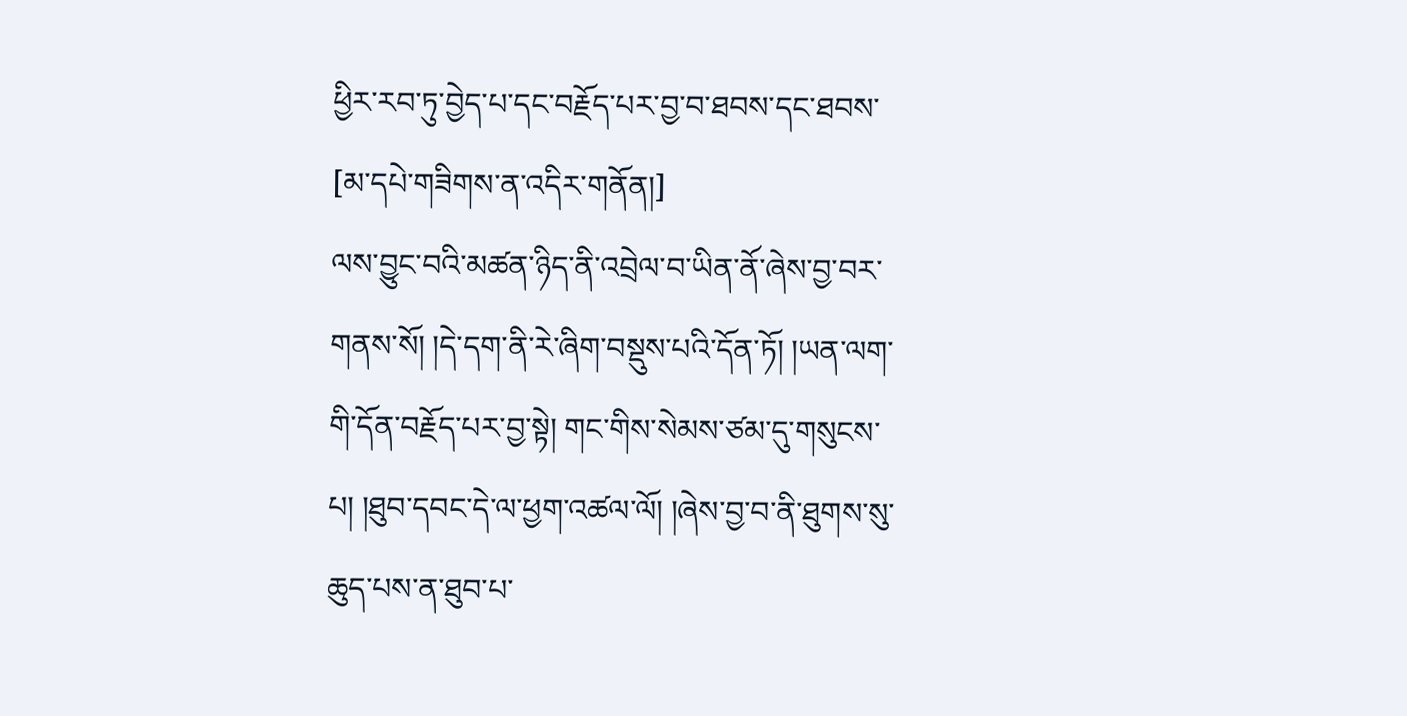ཕྱིར་རབ་ཏུ་བྱེད་པ་དང་བརྗོད་པར་བྱ་བ་ཐབས་དང་ཐབས་
[མ་དཔེ་གཟིགས་ན་འདིར་གནོན།]
ལས་བྱུང་བའི་མཚན་ཉིད་ནི་འབྲེལ་བ་ཡིན་ནོ་ཞེས་བྱ་བར་གནས་སོ། །དེ་དག་ནི་རེ་ཞིག་བསྡུས་པའི་དོན་ཏོ། །ཡན་ལག་གི་དོན་བརྗོད་པར་བྱ་སྟེ། གང་གིས་སེམས་ཙམ་དུ་གསུངས་པ། །ཐུབ་དབང་དེ་ལ་ཕྱག་འཚལ་ལོ། །ཞེས་བྱ་བ་ནི་ཐུགས་སུ་ཆུད་པས་ན་ཐུབ་པ་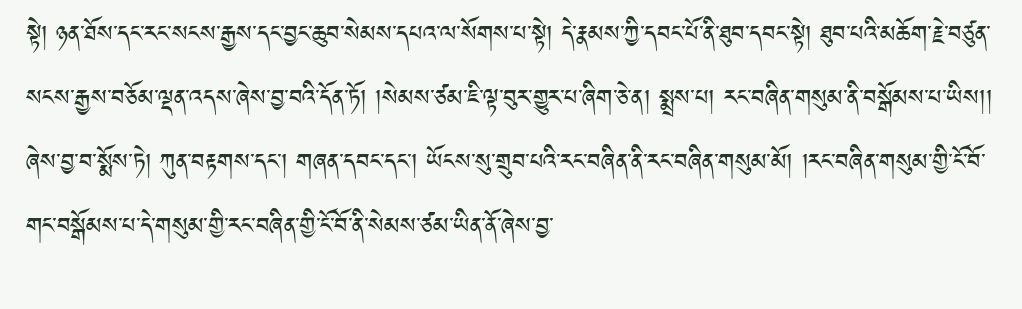སྟེ། ཉན་ཐོས་དང་རང་སངས་རྒྱས་དང་བྱང་ཆུབ་སེམས་དཔའ་ལ་སོགས་པ་སྟེ། དེ་རྣམས་ཀྱི་དབང་པོ་ནི་ཐུབ་དབང་སྟེ། ཐུབ་པའི་མཆོག་རྗེ་བཙུན་སངས་རྒྱས་བཅོམ་ལྡན་འདས་ཞེས་བྱ་བའི་དོན་ཏོ། །སེམས་ཙམ་ཇི་ལྟ་བུར་གྱུར་པ་ཞིག་ཅེ་ན། སྨྲས་པ། རང་བཞིན་གསུམ་ནི་བསྒོམས་པ་ཡིས།། ཞེས་བྱ་བ་སྨོས་ཏེ། ཀུན་བརྟགས་དང་། གཞན་དབང་དང་། ཡོངས་སུ་གྲུབ་པའི་རང་བཞིན་ནི་རང་བཞིན་གསུམ་མོ། །རང་བཞིན་གསུམ་གྱི་ངོ་བོ་གང་བསྒོམས་པ་དེ་གསུམ་གྱི་རང་བཞིན་གྱི་ངོ་བོ་ནི་སེམས་ཙམ་ཡིན་ནོ་ཞེས་བྱ་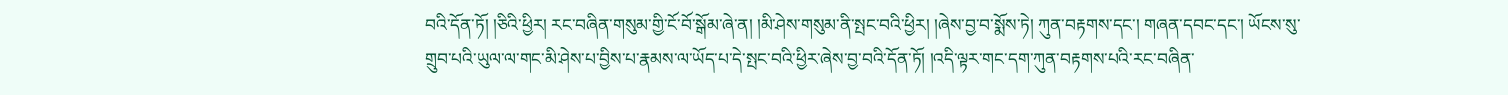བའི་དོན་ཏོ། །ཅིའི་ཕྱིར། རང་བཞིན་གསུམ་གྱི་ངོ་བོ་སྒོམ་ཞེ་ན། །མི་ཤེས་གསུམ་ནི་སྤང་བའི་ཕྱིར། །ཞེས་བྱ་བ་སྨོས་ཏེ། ཀུན་བརྟགས་དང་། གཞན་དབང་དང་། ཡོངས་སུ་གྲུབ་པའི་ཡུལ་ལ་གང་མི་ཤེས་པ་བྱིས་པ་རྣམས་ལ་ཡོད་པ་དེ་སྤང་བའི་ཕྱིར་ཞེས་བྱ་བའི་དོན་ཏོ། །འདི་ལྟར་གང་དག་ཀུན་བརྟགས་པའི་རང་བཞིན་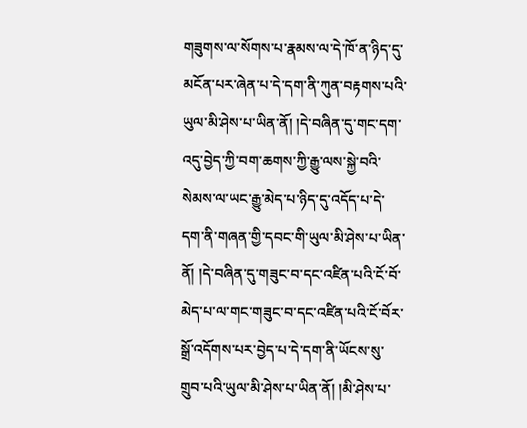གཟུགས་ལ་སོགས་པ་རྣམས་ལ་དེ་ཁོ་ན་ཉིད་དུ་མངོན་པར་ཞེན་པ་དེ་དག་ནི་ཀུན་བརྟགས་པའི་ཡུལ་མི་ཤེས་པ་ཡིན་ནོ། །དེ་བཞིན་དུ་གང་དག་འདུ་བྱེད་ཀྱི་བག་ཆགས་ཀྱི་རྒྱུ་ལས་སྐྱེ་བའི་སེམས་ལ་ཡང་རྒྱུ་མེད་པ་ཉིད་དུ་འདོད་པ་དེ་དག་ནི་གཞན་གྱི་དབང་གི་ཡུལ་མི་ཤེས་པ་ཡིན་ནོ། །དེ་བཞིན་དུ་གཟུང་བ་དང་འཛིན་པའི་ངོ་བོ་མེད་པ་ལ་གང་གཟུང་བ་དང་འཛིན་པའི་ངོ་བོར་སྒྲོ་འདོགས་པར་བྱེད་པ་དེ་དག་ནི་ཡོངས་སུ་གྲུབ་པའི་ཡུལ་མི་ཤེས་པ་ཡིན་ནོ། །མི་ཤེས་པ་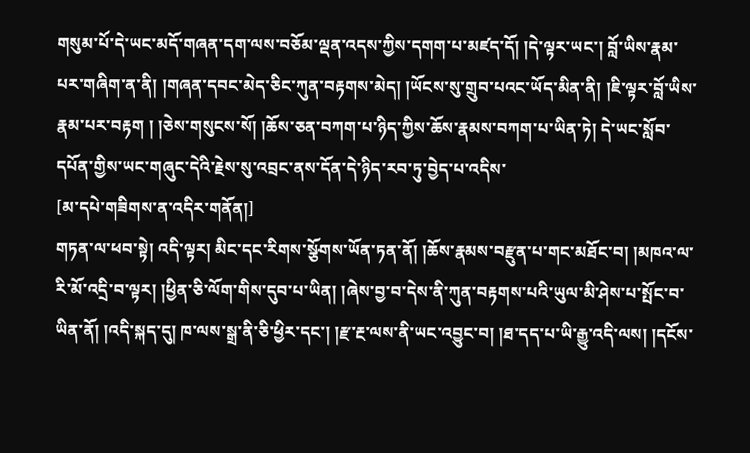གསུམ་པོ་དེ་ཡང་མདོ་གཞན་དག་ལས་བཅོམ་ལྡན་འདས་ཀྱིས་དགག་པ་མཛད་དོ། །དེ་ལྟར་ཡང་། བློ་ཡིས་རྣམ་པར་གཞིག་ན་ནི། །གཞན་དབང་མེད་ཅིང་ཀུན་བརྟགས་མེད། །ཡོངས་སུ་གྲུབ་པའང་ཡོད་མིན་ནི། །ཇི་ལྟར་བློ་ཡིས་རྣམ་པར་བརྟག ། །ཅེས་གསུངས་སོ། །ཆོས་ཅན་བཀག་པ་ཉིད་ཀྱིས་ཆོས་རྣམས་བཀག་པ་ཡིན་ཏེ། དེ་ཡང་སློབ་དཔོན་གྱིས་ཡང་གཞུང་དེའི་རྗེས་སུ་འབྲང་ནས་དོན་དེ་ཉིད་རབ་ཏུ་བྱེད་པ་འདིས་
[མ་དཔེ་གཟིགས་ན་འདིར་གནོན།]
གཏན་ལ་ཕབ་སྟེ། འདི་ལྟར། མིང་དང་རིགས་སྩོགས་ཡོན་ཏན་ནོ། །ཆོས་རྣམས་བརྫུན་པ་གང་མཐོང་བ། །མཁའ་ལ་རི་མོ་འདྲི་བ་ལྟར། །ཕྱིན་ཅི་ལོག་གིས་དུབ་པ་ཡིན། །ཞེས་བྱ་བ་དེས་ནི་ཀུན་བརྟགས་པའི་ཡུལ་མི་ཤེས་པ་སྤོང་བ་ཡིན་ནོ། །འདི་སྐད་དུ། ཁ་ལས་སྒྲ་ནི་ཅི་ཕྱིར་དང་། །རྫ་རྔ་ལས་ནི་ཡང་འབྱུང་བ། །ཐ་དད་པ་ཡི་རྒྱུ་འདི་ལས། །དངོས་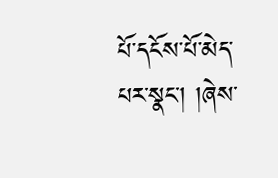པོ་དངོས་པོ་མེད་པར་སྣང་། །ཞེས་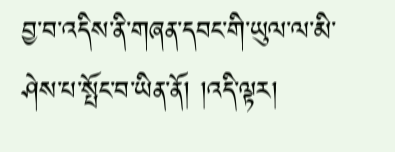བྱ་བ་འདིས་ནི་གཞན་དབང་གི་ཡུལ་ལ་མི་ཤེས་པ་སྤོང་བ་ཡིན་ནོ། །འདི་ལྟར།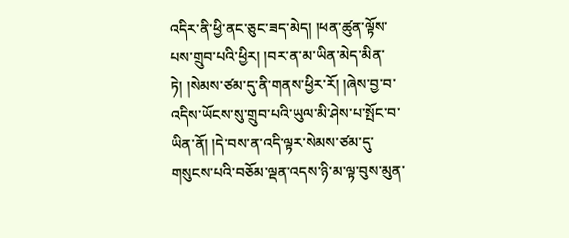འདིར་ནི་ཕྱི་ནང་ཅུང་ཟད་མེད། །ཕན་ཚུན་ལྟོས་པས་གྲུབ་པའི་ཕྱིར། །བར་ན་མ་ཡིན་མེད་མིན་ཏེ། །སེམས་ཙམ་དུ་ནི་གནས་ཕྱིར་རོ། །ཞེས་བྱ་བ་འདིས་ཡོངས་སུ་གྲུབ་པའི་ཡུལ་མི་ཤེས་པ་སྤོང་བ་ཡིན་ནོ། །དེ་བས་ན་འདི་ལྟར་སེམས་ཙམ་དུ་གསུངས་པའི་བཅོམ་ལྡན་འདས་ཉི་མ་ལྟ་བུས་མུན་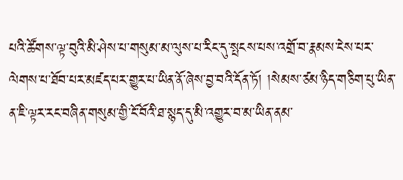པའི་ཚོགས་ལྟ་བུའི་མི་ཤེས་པ་གསུམ་མ་ལུས་པ་རིང་དུ་སྤངས་པས་འགྲོ་བ་རྣམས་ངེས་པར་ལེགས་པ་ཐོབ་པར་མཛད་པར་གྱུར་པ་ཡིན་ནོ་ཞེས་བྱ་བའི་དོན་ཏོ། །སེམས་ཙམ་ཉིད་གཅིག་པུ་ཡིན་ན་ཇི་ལྟར་རང་བཞིན་གསུམ་གྱི་ངོ་བོའི་ཐ་སྙད་དུ་མི་འགྱུར་བ་མ་ཡིན་ནམ་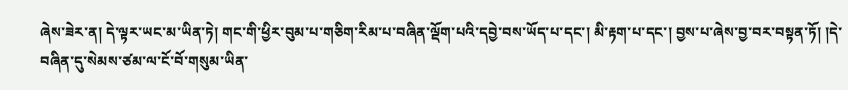ཞེས་ཟེར་ན། དེ་ལྟར་ཡང་མ་ཡིན་ཏེ། གང་གི་ཕྱིར་བུམ་པ་གཅིག་རིམ་པ་བཞིན་ལྡོག་པའི་དབྱེ་བས་ཡོད་པ་དང་། མི་རྟག་པ་དང་། བྱས་པ་ཞེས་བྱ་བར་བསྟན་ཏོ། །དེ་བཞིན་དུ་སེམས་ཙམ་ལ་ངོ་བོ་གསུམ་ཡིན་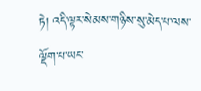ཏེ། འདི་ལྟར་སེམས་གཉིས་སུ་མེད་པ་ལས་ལྡོག་པ་ཡང་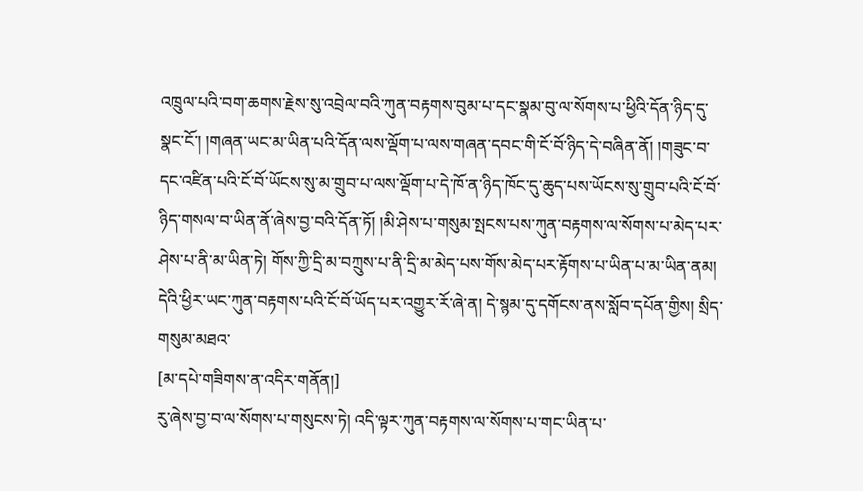འཁྲུལ་པའི་བག་ཆགས་རྗེས་སུ་འབྲེལ་བའི་ཀུན་བརྟགས་བུམ་པ་དང་སྣམ་བུ་ལ་སོགས་པ་ཕྱིའི་དོན་ཉིད་དུ་སྣང་ངོ་། །གཞན་ཡང་མ་ཡིན་པའི་དོན་ལས་ལྡོག་པ་ལས་གཞན་དབང་གི་ངོ་བོ་ཉིད་དེ་བཞིན་ནོ། །གཟུང་བ་དང་འཛིན་པའི་ངོ་བོ་ཡོངས་སུ་མ་གྲུབ་པ་ལས་ལྡོག་པ་དེ་ཁོ་ན་ཉིད་ཁོང་དུ་ཆུད་པས་ཡོངས་སུ་གྲུབ་པའི་ངོ་བོ་ཉིད་གསལ་བ་ཡིན་ནོ་ཞེས་བྱ་བའི་དོན་ཏོ། །མི་ཤེས་པ་གསུམ་སྤངས་པས་ཀུན་བརྟགས་ལ་སོགས་པ་མེད་པར་ཤེས་པ་ནི་མ་ཡིན་ཏེ། གོས་ཀྱི་དྲི་མ་བཀྲུས་པ་ནི་དྲི་མ་མེད་པས་གོས་མེད་པར་རྟོགས་པ་ཡིན་པ་མ་ཡིན་ནམ། དེའི་ཕྱིར་ཡང་ཀུན་བརྟགས་པའི་ངོ་བོ་ཡོད་པར་འགྱུར་རོ་ཞེ་ན། དེ་སྙམ་དུ་དགོངས་ནས་སློབ་དཔོན་གྱིས། སྲིད་གསུམ་མཐའ་
[མ་དཔེ་གཟིགས་ན་འདིར་གནོན།]
རུ་ཞེས་བྱ་བ་ལ་སོགས་པ་གསུངས་ཏེ། འདི་ལྟར་ཀུན་བརྟགས་ལ་སོགས་པ་གང་ཡིན་པ་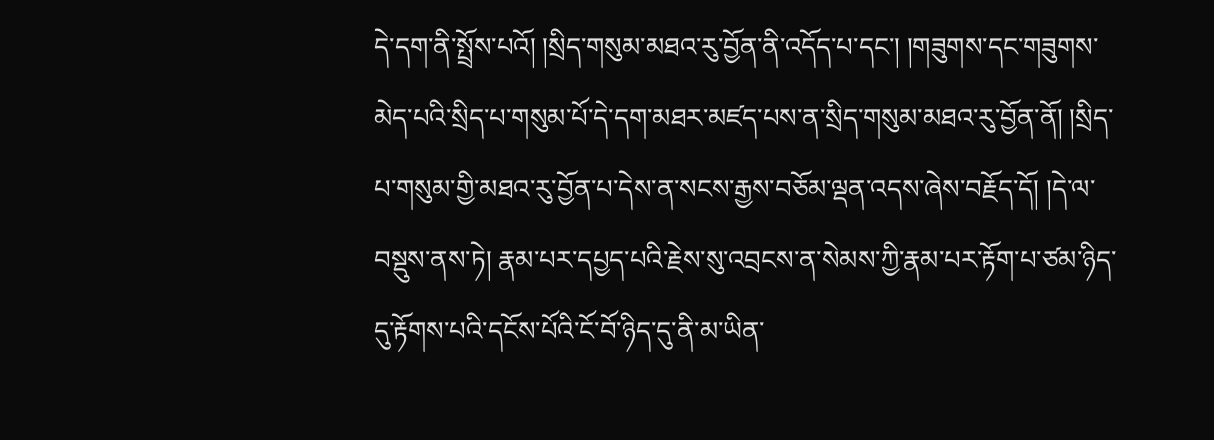དེ་དག་ནི་སྤྲོས་པའོ། །སྲིད་གསུམ་མཐའ་རུ་བྱོན་ནི་འདོད་པ་དང་། །གཟུགས་དང་གཟུགས་མེད་པའི་སྲིད་པ་གསུམ་པོ་དེ་དག་མཐར་མཛད་པས་ན་སྲིད་གསུམ་མཐའ་རུ་བྱོན་ནོ། །སྲིད་པ་གསུམ་གྱི་མཐའ་རུ་བྱོན་པ་དེས་ན་སངས་རྒྱས་བཅོམ་ལྡན་འདས་ཞེས་བརྗོད་དོ། །དེ་ལ་བསྡུས་ནས་ཏེ། རྣམ་པར་དཔྱད་པའི་རྗེས་སུ་འབྲངས་ན་སེམས་ཀྱི་རྣམ་པར་རྟོག་པ་ཙམ་ཉིད་དུ་རྟོགས་པའི་དངོས་པོའི་ངོ་བོ་ཉིད་དུ་ནི་མ་ཡིན་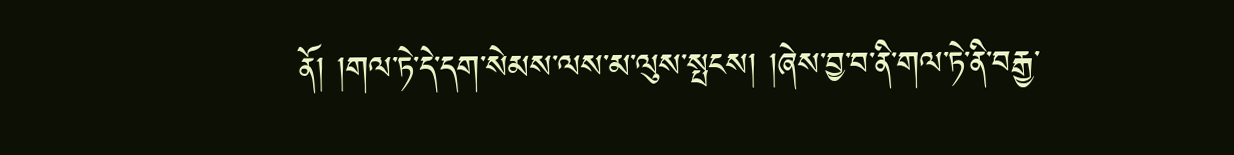ནོ། །གལ་ཏེ་དེ་དག་སེམས་ལས་མ་ལུས་སྤངས། །ཞེས་བྱ་བ་ནི་གལ་ཏེ་ནི་བརྒྱ་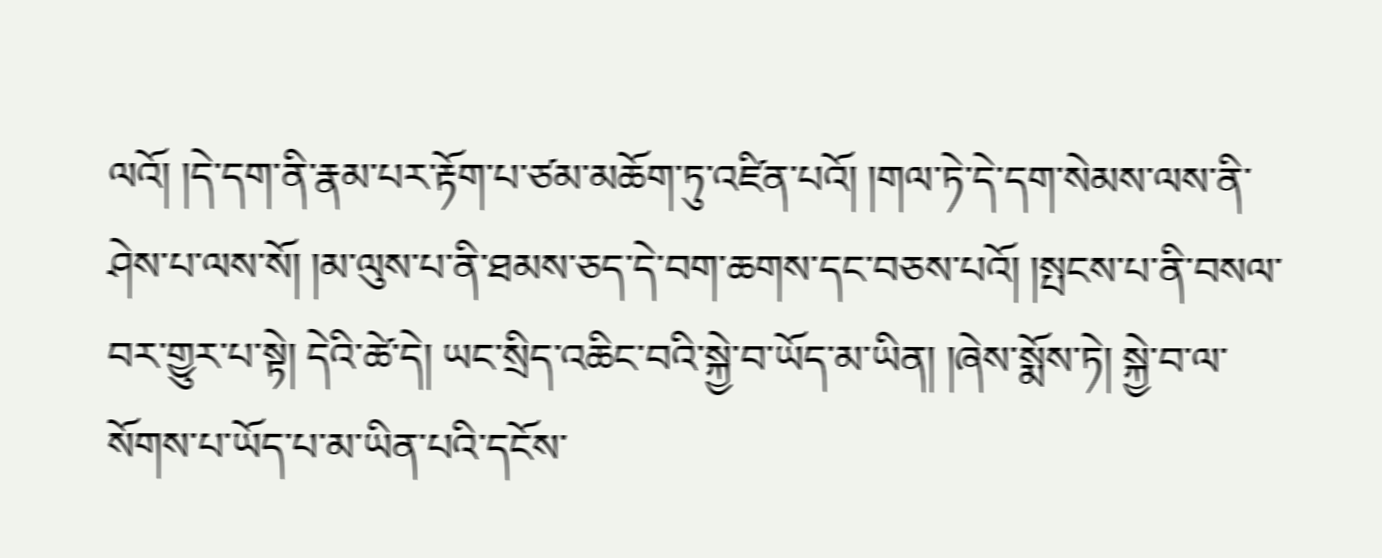ལའོ། །དེ་དག་ནི་རྣམ་པར་རྟོག་པ་ཙམ་མཆོག་ཏུ་འཛིན་པའོ། །གལ་ཏེ་དེ་དག་སེམས་ལས་ནི་ཤེས་པ་ལས་སོ། །མ་ལུས་པ་ནི་ཐམས་ཅད་དེ་བག་ཆགས་དང་བཅས་པའོ། །སྤངས་པ་ནི་བསལ་བར་གྱུར་པ་སྟེ། དེའི་ཚེ་དེ། ཡང་སྲིད་འཆིང་བའི་སྐྱེ་བ་ཡོད་མ་ཡིན། །ཞེས་སྨོས་ཏེ། སྐྱེ་བ་ལ་སོགས་པ་ཡོད་པ་མ་ཡིན་པའི་དངོས་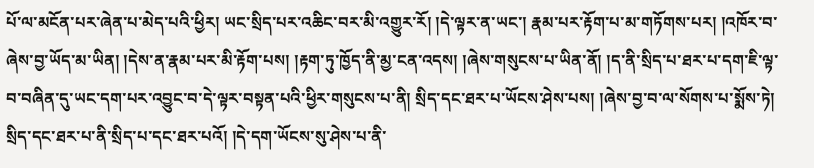པོ་ལ་མངོན་པར་ཞེན་པ་མེད་པའི་ཕྱིར། ཡང་སྲིད་པར་འཆིང་བར་མི་འགྱུར་རོ། །དེ་ལྟར་ན་ཡང་། རྣམ་པར་རྟོག་པ་མ་གཏོགས་པར། །འཁོར་བ་ཞེས་བྱ་ཡོད་མ་ཡིན། །དེས་ན་རྣམ་པར་མི་རྟོག་པས། །རྟག་ཏུ་ཁྱོད་ནི་མྱ་ངན་འདས། །ཞེས་གསུངས་པ་ཡིན་ནོ། །ད་ནི་སྲིད་པ་ཐར་པ་དག་ཇི་ལྟ་བ་བཞིན་དུ་ཡང་དག་པར་འབྱུང་བ་དེ་ལྟར་བསྟན་པའི་ཕྱིར་གསུངས་པ་ནི། སྲིད་དང་ཐར་པ་ཡོངས་ཤེས་པས། །ཞེས་བྱ་བ་ལ་སོགས་པ་སྨོས་ཏེ། སྲིད་དང་ཐར་པ་ནི་སྲིད་པ་དང་ཐར་པའོ། །དེ་དག་ཡོངས་སུ་ཤེས་པ་ནི་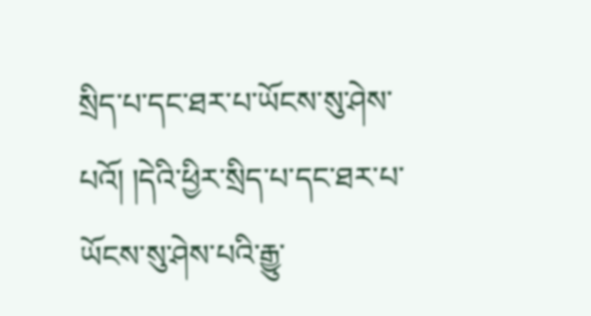སྲིད་པ་དང་ཐར་པ་ཡོངས་སུ་ཤེས་པའོ། །དེའི་ཕྱིར་སྲིད་པ་དང་ཐར་པ་ཡོངས་སུ་ཤེས་པའི་རྒྱུ་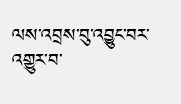ལས་འབྲས་བུ་འབྱུང་བར་འགྱུར་བ་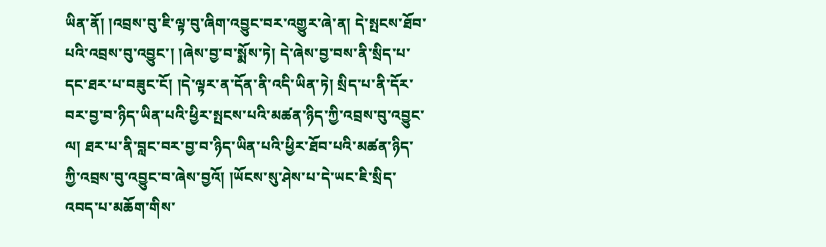ཡིན་ནོ། །འབྲས་བུ་ཇི་ལྟ་བུ་ཞིག་འབྱུང་བར་འགྱུར་ཞེ་ན། དེ་སྤངས་ཐོབ་པའི་འབྲས་བུ་འབྱུང་། །ཞེས་བྱ་བ་སྨོས་ཏེ། དེ་ཞེས་བྱ་བས་ནི་སྲིད་པ་དང་ཐར་པ་བཟུང་ངོ། །དེ་ལྟར་ན་དོན་ནི་འདི་ཡིན་ཏེ། སྲིད་པ་ནི་དོར་བར་བྱ་བ་ཉིད་ཡིན་པའི་ཕྱིར་སྤངས་པའི་མཚན་ཉིད་ཀྱི་འབྲས་བུ་འབྱུང་ལ། ཐར་པ་ནི་བླང་བར་བྱ་བ་ཉིད་ཡིན་པའི་ཕྱིར་ཐོབ་པའི་མཚན་ཉིད་ཀྱི་འབྲས་བུ་འབྱུང་བ་ཞེས་བྱའོ། །ཡོངས་སུ་ཤེས་པ་དེ་ཡང་ཇི་སྲིད་འབད་པ་མཆོག་གིས་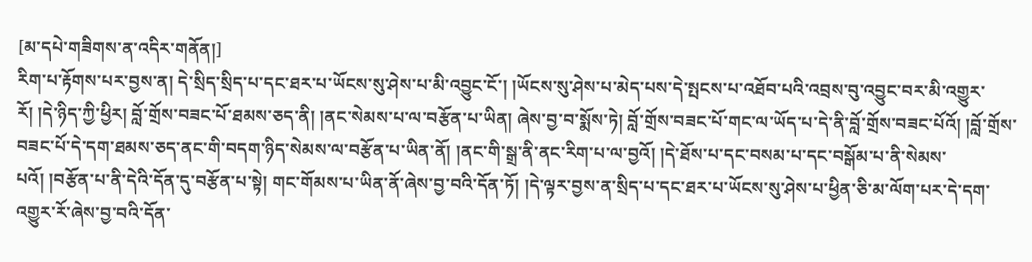[མ་དཔེ་གཟིགས་ན་འདིར་གནོན།]
རིག་པ་རྟོགས་པར་བྱས་ན། དེ་སྲིད་སྲིད་པ་དང་ཐར་པ་ཡོངས་སུ་ཤེས་པ་མི་འབྱུང་ངོ་། །ཡོངས་སུ་ཤེས་པ་མེད་པས་དེ་སྤངས་པ་འཐོབ་པའི་འབྲས་བུ་འབྱུང་བར་མི་འགྱུར་རོ། །དེ་ཉིད་ཀྱི་ཕྱིར། བློ་གྲོས་བཟང་པོ་ཐམས་ཅད་ནི། །ནང་སེམས་པ་ལ་བརྩོན་པ་ཡིན། ཞེས་བྱ་བ་སྨོས་ཏེ། བློ་གྲོས་བཟང་པོ་གང་ལ་ཡོད་པ་དེ་ནི་བློ་གྲོས་བཟང་པོའོ། །བློ་གྲོས་བཟང་པོ་དེ་དག་ཐམས་ཅད་ནང་གི་བདག་ཉིད་སེམས་ལ་བརྩོན་པ་ཡིན་ནོ། །ནང་གི་སྒྲ་ནི་ནང་རིག་པ་ལ་བྱའོ། །དེ་ཐོས་པ་དང་བསམ་པ་དང་བསྒོམ་པ་ནི་སེམས་པའོ། །བརྩོན་པ་ནི་དེའི་དོན་དུ་བརྩོན་པ་སྟེ། གང་གོམས་པ་ཡིན་ནོ་ཞེས་བྱ་བའི་དོན་ཏོ། །དེ་ལྟར་བྱས་ན་སྲིད་པ་དང་ཐར་པ་ཡོངས་སུ་ཤེས་པ་ཕྱིན་ཅི་མ་ལོག་པར་དེ་དག་འགྱུར་རོ་ཞེས་བྱ་བའི་དོན་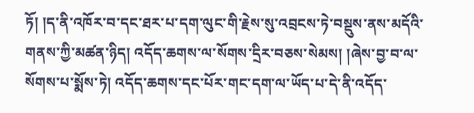ཏོ། །ད་ནི་འཁོར་བ་དང་ཐར་པ་དག་ལུང་གི་རྗེས་སུ་འབྲངས་ཏེ་བསྡུས་ནས་མདོའི་གནས་ཀྱི་མཚན་ཉིད། འདོད་ཆགས་ལ་སོགས་དྲིར་བཅས་སེམས། །ཞེས་བྱ་བ་ལ་སོགས་པ་སྨོས་ཏེ། འདོད་ཆགས་དང་པོར་གང་དག་ལ་ཡོད་པ་དེ་ནི་འདོད་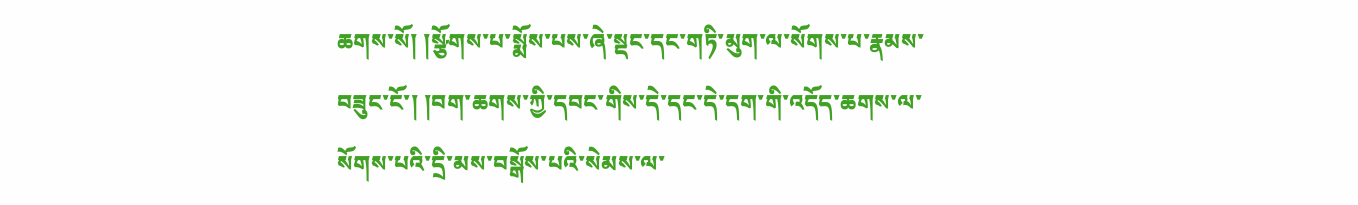ཆགས་སོ། །སྩོགས་པ་སྨོས་པས་ཞེ་སྡང་དང་གཏི་མུག་ལ་སོགས་པ་རྣམས་བཟུང་ངོ་། །བག་ཆགས་ཀྱི་དབང་གིས་དེ་དང་དེ་དག་གི་འདོད་ཆགས་ལ་སོགས་པའི་དྲི་མས་བསྒོས་པའི་སེམས་ལ་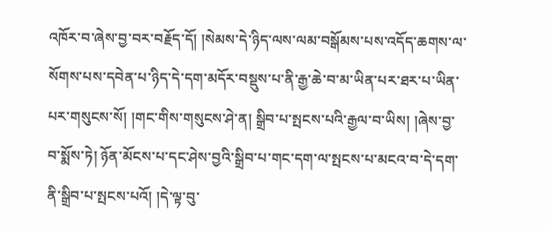འཁོར་བ་ཞེས་བྱ་བར་བརྗོད་དོ། །སེམས་དེ་ཉིད་ལས་ལམ་བསྒོམས་པས་འདོད་ཆགས་ལ་སོགས་པས་དབེན་པ་ཉིད་དེ་དག་མདོར་བསྡུས་པ་ནི་རྒྱ་ཆེ་བ་མ་ཡིན་པར་ཐར་པ་ཡིན་པར་གསུངས་སོ། །གང་གིས་གསུངས་ཤེ་ན། སྒྲིབ་པ་སྤངས་པའི་རྒྱལ་བ་ཡིས། །ཞེས་བྱ་བ་སྨོས་ཏེ། ཉོན་མོངས་པ་དང་ཤེས་བྱའི་སྒྲིབ་པ་གང་དག་ལ་སྤངས་པ་མངའ་བ་དེ་དག་ནི་སྒྲིབ་པ་སྤངས་པའོ། །དེ་ལྟ་བུ་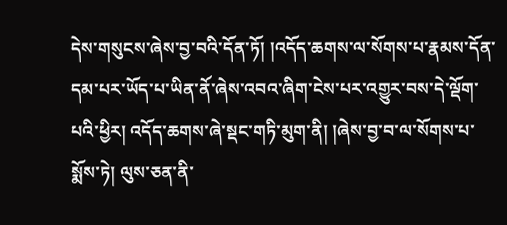དེས་གསུངས་ཞེས་བྱ་བའི་དོན་ཏོ། །འདོད་ཆགས་ལ་སོགས་པ་རྣམས་དོན་དམ་པར་ཡོད་པ་ཡིན་ནོ་ཞེས་འབའ་ཞིག་ངེས་པར་འགྱུར་བས་དེ་ལྡོག་པའི་ཕྱིར། འདོད་ཆགས་ཞེ་སྡང་གཏི་མུག་ནི། །ཞེས་བྱ་བ་ལ་སོགས་པ་སྨོས་ཏེ། ལུས་ཅན་ནི་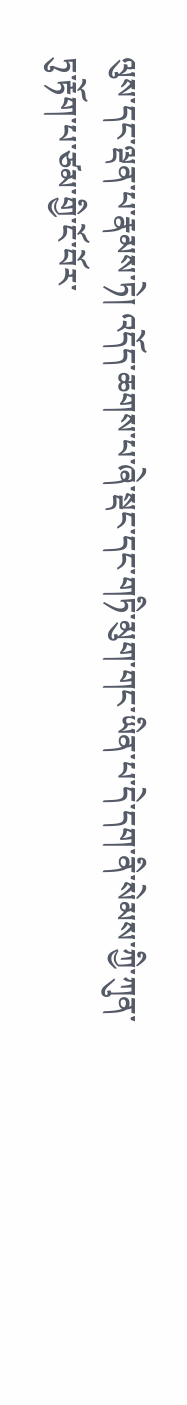ལུས་དང་ལྡན་པ་རྣམས་ཏེ། འདོད་ཆགས་པ་ཞེ་སྡང་དང་གཏི་མུག་གང་ཡིན་པ་དེ་དག་ནི་སེམས་ཀྱི་ཀུན་ཏུ་རྟོག་པ་ཙམ་གྱི་ངོ་བོར་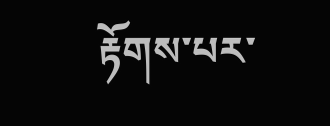རྟོགས་པར་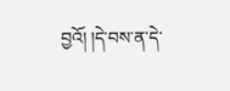བྱའོ། །དེ་བས་ན་དེ་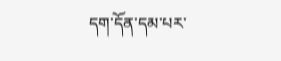དག་དོན་དམ་པར་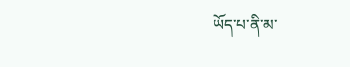ཡོད་པ་ནི་མ་